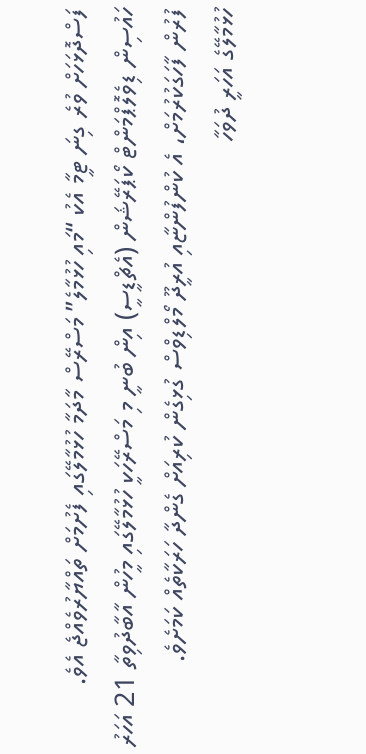ފަސްދޮޅަހަށް ވުރެ ގިނަ ޓީމާ އެކު “މައި ހުޅުމާލެ” މަސްރޭސް މާދަމާ ހުޅުމާލޭގައި ފެށުމަށް ތައްޔާރުވެއްޖެ އެވެ.
ހައުސިން ޑިވެލޮޕްމަންޓް ކޯޕަރޭޝަން (އެޗްޑީސީ) އިން ބުނީ މި މަސްރޭހަކީ ހުޅުމާލޭގައި މީހުން އާބާދުވިތާ 21 އަހަރު ފުރުން ފާހަގަކުރުމަށް، އެ ކުންފުންޏާއި އުރީދޫ މޯލްޑިވްސް ގުޅިގެން ކުރިއަށް ގެންދާ ހަރަކާތެއް ކަމަށެވެ.
ހުޅުމާލޭގެ އަހަރީ ދުވަހާ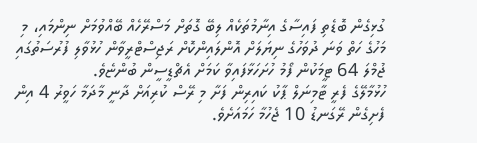ގުޅިގެން ބޮޑެތި ފައިސާގެ އިނާމުތަކެއް ލިބޭ ގޮތަށް މަސްރޭހެއް ބޭއްވުމަށް ނިންމައި، މި މަހުގެ ހަތް ވަނަ ދުވަހުގެ ނިޔަލަށް އޮންލައިންކޮށް ރަޖިސްޓްރީވާން ހުޅުވާލި ފުރުސަތުގައި ޖުމްލަ 64 ޓީމަކުން ފޯމު ހުށަހަޅާފައިވާ ކަމަށް އެޗްޑީސީން ބުންޏެވެ.
ހުޅުމާލޭގެ ފެރީ ޓާމިނަލް ޕާކު ކައިރިން ފަށާ މި ރޭސް ކުރިއަށް ދާނީ މާދަމާ ހަވީރު 4 އިން ފެށިގެން ރޭގަނޑު 10 ޖެހުމާ ހަމައަށެވެ.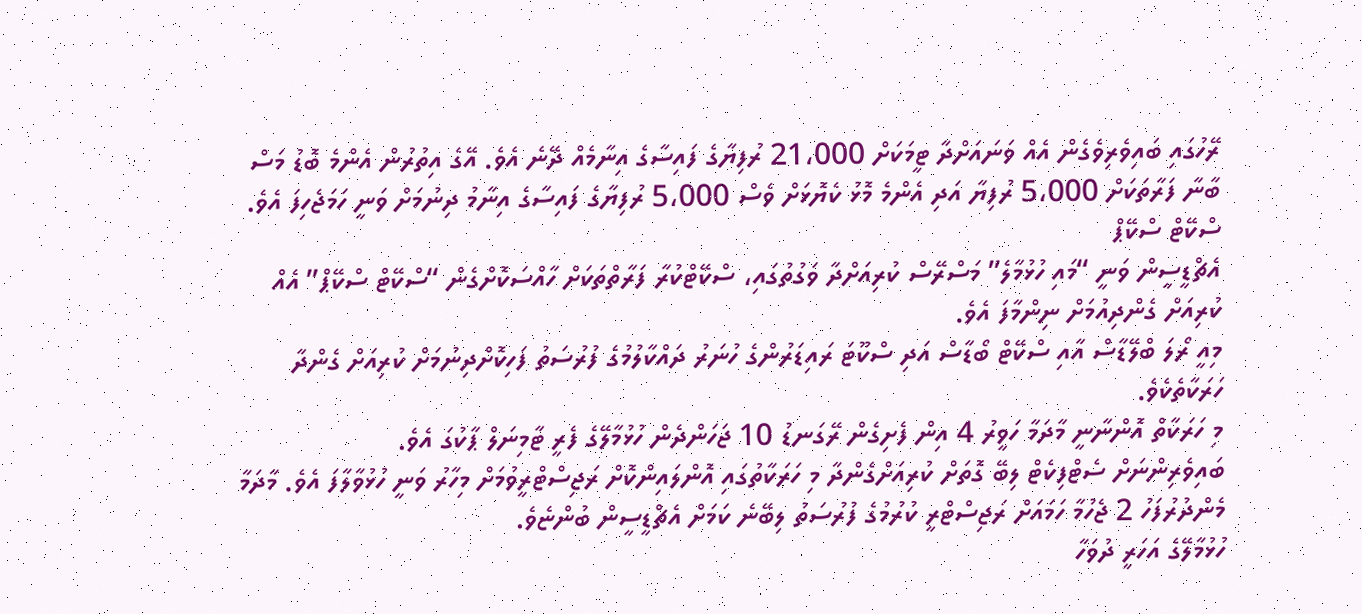ރޭހުގައި ބައިވެރިވެގެން އެއް ވަނައަށްދާ ޓީމަކަށް 21،000 ރުފިޔާގެ ފައިސާގެ އިނާމެއް ދޭނެ އެވެ. އޭގެ އިތުރުން އެންމެ ބޮޑު މަސް ބާނާ ފަރާތަކަށް 5،000 ރުފިޔާ އަދި އެންމެ މޮޅު ކެޔޮޅަށް ވެސް 5،000 ރުފިޔާގެ ފައިސާގެ އިނާމު ދިނުމަށް ވަނީ ހަމަޖެހިފަ އެވެ.
ސްކޭޓް ސްކޭޕް
އެޗްޑީސީން ވަނީ “މައި ހުޅުމާލެ” މަސްރޭސް ކުރިއަށްދާ ވަގުތުގައި، ސްކޭޓްކުރާ ފަރާތްތަކަށް ހާއްސަކޮށްގެން “ސްކޭޓް ސްކޭޕް” އެއް ކުރިއަށް ގެންދިއުމަށް ނިންމާފަ އެވެ.
މިއީ ރޯލަ ބްލޭޑާސް އާއި ސްކޭޓް ބޯޑާސް އަދި ސްކޫޓަ ރައިޑަރުންގެ ހުނަރު ދައްކާލުމުގެ ފުރުސަތު ފަހިކޮށްދިނުމަށް ކުރިއަށް ގެންދާ ހަރަކާތެކެވެ.
މި ހަރަކާތް އޮންނާނީ މާދަމާ ހަވީރު 4 އިން ފެށިގެން ރޭގަނޑު 10 ޖަހަންދެން ހުޅުމާލޭގެ ފެރީ ޓާމިނަލް ޕާކުގަ އެވެ.
ބައިވެރިންނަށް ސެޓްފިކެޓް ލިބޭ ގޮތަށް ކުރިއަށްގެންދާ މި ހަރަކާތުގައި އޮންލައިންކޮށް ރަޖިސްޓްރީވުމަށް މިހާރު ވަނީ ހުޅުވާލާފަ އެވެ. މާދަމާ މެންދުރުފަހު 2 ޖެހުމާ ހަމައަށް ރަޖިސްޓްރީ ކުރުމުގެ ފުރުސަތު ލިބޭނެ ކަމަށް އެޗްޑީސީން ބުންޏެވެ.
ހުޅުމާލޭގެ އަހަރީ ދުވަހާ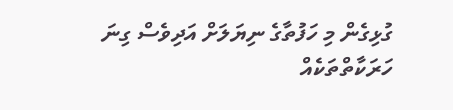ގުޅިގެން މި ހަފުތާގެ ނިޔަލަށް އަދިވެސް ގިނަ ހަރަކާތްތަކެއް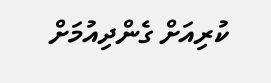ކުރިއަށް ގެންދިއުމަށް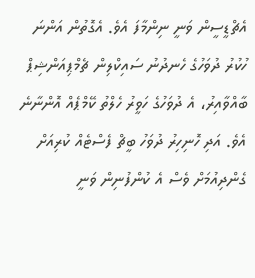އެޗްޑީސީން ވަނީ ނިންމާފަ އެވެ. އެގޮތުން އަންނަ ހުކުރު ދުވަހުގެ ހެނދުނު ސައިކްލިން ޗެމްޕިއަންޝިޕް ބާއްވާއިރު، އެ ދުވަހުގެ ހަވީރު ހެލްތު ކޭމްޕެއް އޮންނާނެ އެވެ. އަދި ހޮނިހިރު ދުވަހު ބީޗް ފެސްޓެއް ކުރިއަށް ގެންދިއުމަށް ވެސް އެ ކުންފުނިން ވަނީ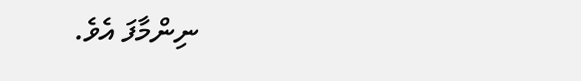ނިންމާފަ އެވެ.